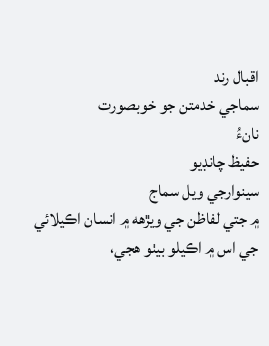اقبال رند
سماجي خدمتن جو خوبصورت
نانءُ
حفيظ چانڊيو
سينوارجي ويل سماج
۾ جتي لفاظن جي ويڙهه ۾ انسان اڪيلائي جي اس ۾ اڪيلو بيٺو هجي،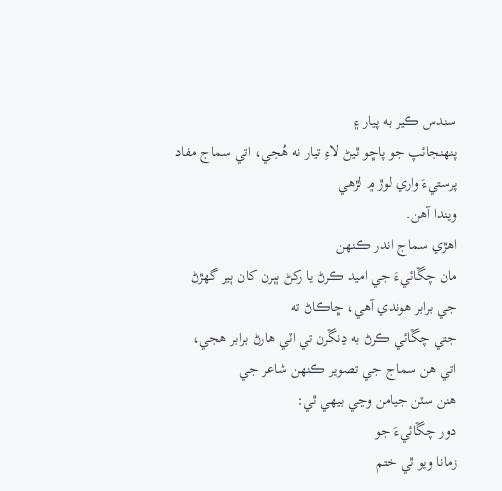سندس ڪير به پيار ۽
پنهنجائپ جو پاڇو ٿيڻ لاءِ تيار نه هُجي، اتي سماج مفاد پرستيءَ واري لوڙ ۾ لڙهي
ويندا آهن.
اهڙي سماج اندر ڪنهن
مان چڱائيءَ جي اميد ڪرڻ يا رکڻ ٻٻرن کان ٻير گهڙڻ جي برابر هوندي آهي، ڇاڪاڻ ته
جتي چڱائي ڪرڻ به ڍنڱرن تي اٽي هارڻ برابر هجي، اتي هن سماج جي تصوير ڪنهن شاعر جي
هنن سٽن جيامن وڃي بيهي ٿي:
دور چڱائيءَ جو
زمانا ويو ٿي ختم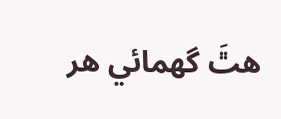هٿَ گهمائي هر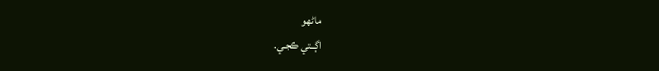ماڻهو
اڳــتي ڪجـي.